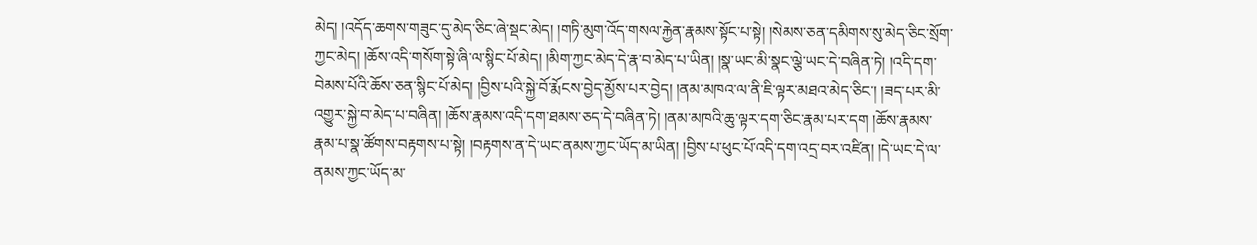མེད། །འདོད་ཆགས་གཟུང་དུ་མེད་ཅིང་ཞེ་སྡང་མེད། །གཏི་མུག་འོད་གསལ་རྐྱེན་རྣམས་སྟོང་པ་སྟེ། །སེམས་ཅན་དམིགས་སུ་མེད་ཅིང་སྲོག་ཀྱང་མེད། །ཆོས་འདི་གསོག་སྟེ་ཞི་ལ་སྙིང་པོ་མེད། །མིག་ཀྱང་མེད་དེ་རྣ་བ་མེད་པ་ཡིན། །སྣ་ཡང་མི་སྣང་ལྕེ་ཡང་དེ་བཞིན་ཏེ། །འདི་དག་བེམས་པོའི་ཆོས་ཅན་སྙིང་པོ་མེད། །བྱིས་པའི་སྐྱེ་བོ་རྨོངས་བྱེད་མྱོས་པར་བྱེད། །ནམ་མཁའ་ལ་ནི་ཇི་ལྟར་མཐའ་མེད་ཅིང་། །ཟད་པར་མི་འགྱུར་སྐྱེ་བ་མེད་པ་བཞིན། །ཆོས་རྣམས་འདི་དག་ཐམས་ཅད་དེ་བཞིན་ཏེ། །ནམ་མཁའི་ཆུ་ལྟར་དག་ཅིང་རྣམ་པར་དག །ཆོས་རྣམས་རྣམ་པ་སྣ་ཚོགས་བརྟགས་པ་སྟེ། །བརྟགས་ན་དེ་ཡང་ནམས་ཀྱང་ཡོད་མ་ཡིན། །བྱིས་པ་ཕུང་པོ་འདི་དག་འདྲ་བར་འཛིན། །དེ་ཡང་དེ་ལ་ནམས་ཀྱང་ཡོད་མ་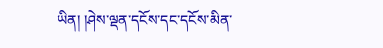ཡིན། །ཤེས་ལྡན་དངོས་དང་དངོས་མིན་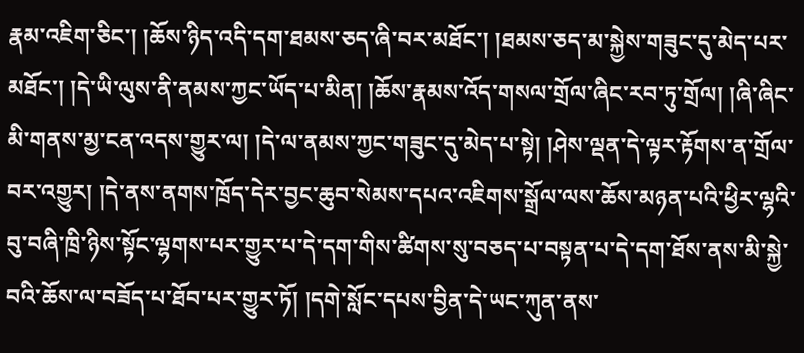རྣམ་འཇིག་ཅིང་། །ཆོས་ཉིད་འདི་དག་ཐམས་ཅད་ཞི་བར་མཐོང་། །ཐམས་ཅད་མ་སྐྱེས་གཟུང་དུ་མེད་པར་མཐོང་། །དེ་ཡི་ལུས་ནི་ནམས་ཀྱང་ཡོད་པ་མིན། །ཆོས་རྣམས་འོད་གསལ་གྲོལ་ཞིང་རབ་ཏུ་གྲོལ། །ཞི་ཞིང་མི་གནས་མྱ་ངན་འདས་གྱུར་ལ། །དེ་ལ་ནམས་ཀྱང་གཟུང་དུ་མེད་པ་སྟེ། །ཤེས་ལྡན་དེ་ལྟར་རྟོགས་ན་གྲོལ་བར་འགྱུར། །དེ་ནས་ནགས་ཁྲོད་དེར་བྱང་ཆུབ་སེམས་དཔའ་འཇིགས་སྒྲོལ་ལས་ཆོས་མཉན་པའི་ཕྱིར་ལྷའི་བུ་བཞི་ཁྲི་ཉིས་སྟོང་ལྷགས་པར་གྱུར་པ་དེ་དག་གིས་ཚིགས་སུ་བཅད་པ་བསྟན་པ་དེ་དག་ཐོས་ནས་མི་སྐྱེ་བའི་ཆོས་ལ་བཟོད་པ་ཐོབ་པར་གྱུར་ཏོ། །དགེ་སློང་དཔས་བྱིན་དེ་ཡང་ཀུན་ནས་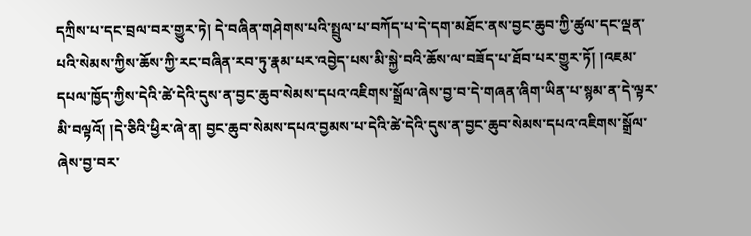དཀྲིས་པ་དང་བྲལ་བར་གྱུར་ཏེ། དེ་བཞིན་གཤེགས་པའི་སྤྲུལ་པ་བཀོད་པ་དེ་དག་མཐོང་ནས་བྱང་ཆུབ་ཀྱི་ཚུལ་དང་ལྡན་པའི་སེམས་ཀྱིས་ཆོས་ཀྱི་རང་བཞིན་རབ་ཏུ་རྣམ་པར་འབྱེད་པས་མི་སྐྱེ་བའི་ཆོས་ལ་བཟོད་པ་ཐོབ་པར་གྱུར་ཏོ། །འཇམ་དཔལ་ཁྱོད་ཀྱིས་དེའི་ཚེ་དེའི་དུས་ན་བྱང་ཆུབ་སེམས་དཔའ་འཇིགས་སྒྲོལ་ཞེས་བྱ་བ་དེ་གཞན་ཞིག་ཡིན་པ་སྙམ་ན་དེ་ལྟར་མི་བལྟའོ། །དེ་ཅིའི་ཕྱིར་ཞེ་ན། བྱང་ཆུབ་སེམས་དཔའ་བྱམས་པ་དེའི་ཚེ་དེའི་དུས་ན་བྱང་ཆུབ་སེམས་དཔའ་འཇིགས་སྒྲོལ་ཞེས་བྱ་བར་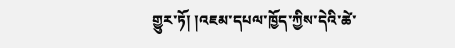གྱུར་ཏོ། །འཇམ་དཔལ་ཁྱོད་ཀྱིས་དེའི་ཚེ་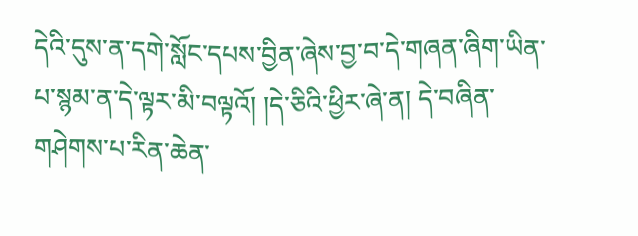དེའི་དུས་ན་དགེ་སློང་དཔས་བྱིན་ཞེས་བྱ་བ་དེ་གཞན་ཞིག་ཡིན་པ་སྙམ་ན་དེ་ལྟར་མི་བལྟའོ། །དེ་ཅིའི་ཕྱིར་ཞེ་ན། དེ་བཞིན་གཤེགས་པ་རིན་ཆེན་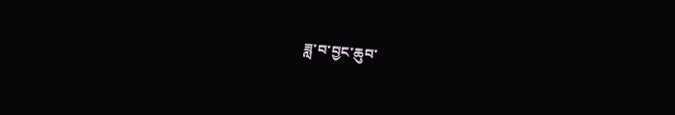ཟླ་བ་བྱང་ཆུབ་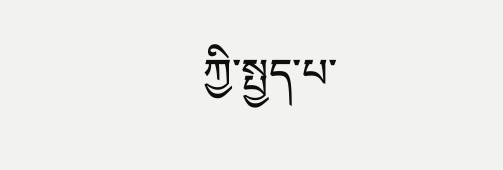ཀྱི་སྤྱད་པ་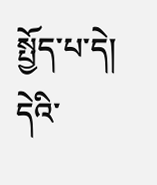སྤྱོད་པ་དེ། དེའི་